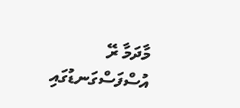މާދަމާ ރޭ އުސްފަސްގަނޑުގައި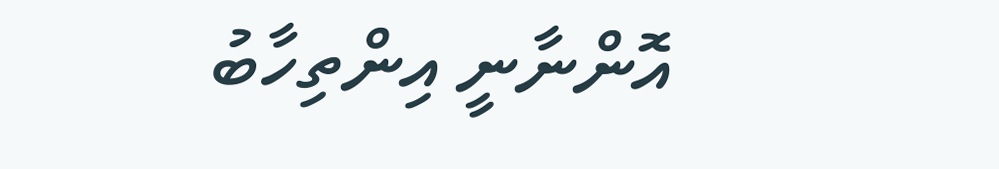އޮންނާނީ އިންތިހާބު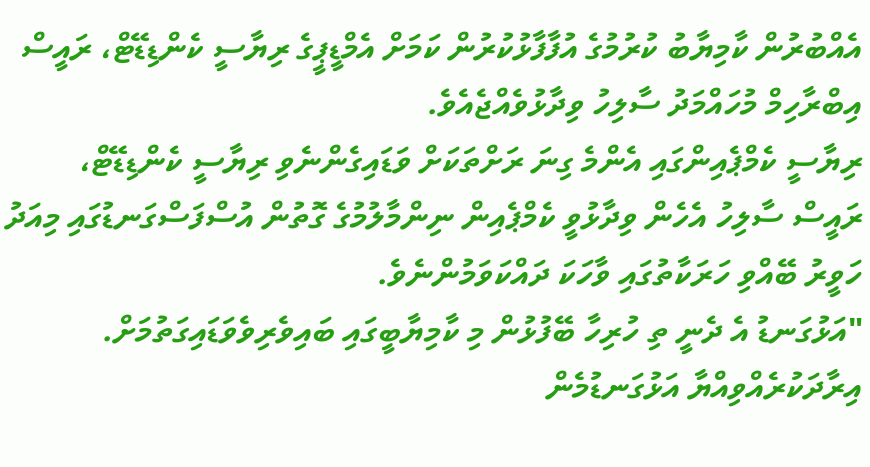އެއްބުރުން ކާމިޔާބު ކުރުމުގެ އުފާފާޅުކުރުން ކަމަށް އެމްޑީޕީގެ ރިޔާސީ ކެންޑިޑޭޓް، ރައީސް އިބްރާހިމް މުހައްމަދު ސާލިހު ވިދާޅުވެއްޖެއެވެ.
ރިޔާސީ ކެމްޕެއިންގައި އެންމެ ގިނަ ރަށްތަކަށް ވަޑައިގެންނެވި ރިޔާސީ ކެންޑިޑޭޓް، ރައީސް ސާލިހު އެހެން ވިދާޅުވީ ކެމްޕެއިން ނިންމާލުމުގެ ގޮތުން އުސްފަސްގަނޑުގައި މިއަދު ހަވީރު ބޭއްވި ހަރަކާތުގައި ވާހަކަ ދައްކަވަމުންނެވެ.
"އަޅުގަނޑު އެ ދެނީ ތި ހުރިހާ ބޭފުޅުން މި ކާމިޔާބީގައި ބައިވެރިވެވަޑައިގަތުމަށް. އިރާދަކުރެއްވިއްޔާ އަޅުގަނޑުމެން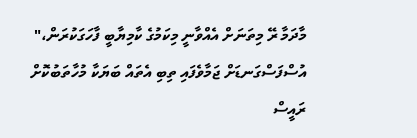މާދަމާ ރޭ މިތަނަށް އެއްވާނީ މިކަމުގެ ކާމިޔާބީ ފާހަގަކުރަން،" އުސްފަސްގަނޑަށް ޖަމާވެފައި ތިބި އެތައް ބަޔަކާ މުހާތަބުކޮށް ރައީސް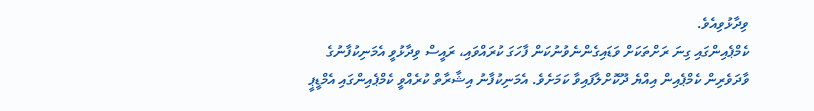ވިދާޅުވިއެވެ.
ކެމްޕެއިންގައި ގިނަ ރަށްތަކަށް ވަޑައިގެންނެވުނުކަން ފާހަގަ ކުރައްވައި، ރައީސް ވިދާޅުވީ އެމަނިކުފާނުގެ ވާދަވެރިން ކެމްޕެއިން އިއްޔެ ދޫކޮށްލާފައިވާ ކަމަށެވެ. އެމަނިކުފާނު އިޝާރާތް ކުރެއްވީ ކެމްޕެއިންގައި އެމްޑީޕީ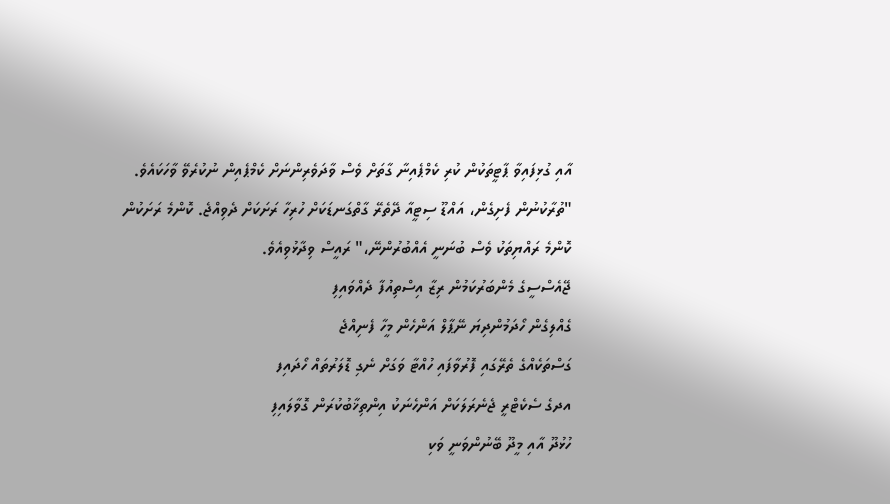އާއި ގުޅިފައިވާ ޕާޓީތަކުން ކުރި ކެމްޕެއިނާ ގާތަށް ވެސް ވާދަވެރިންނަށް ކެމްޕެއިން ނުކުރެވޭ ވާހަކައެވެ.
"ތުރާކުނުން ފެށިގެން، އައްޑޫ ސިޓީއާ ދޭތެރޭ ގާތްގަނޑަކަށް ހުރިހާ ރަށަކަށް ދެވިއްޖެ. ކޮންމެ ރަށަކުން ކޮންމެ ރައްޔިތަކު ވެސް ބުނަނީ އެއްބުރުންނޭ،" ރައީސް ވިދާޅުވިއެވެ.
ޖޭއެސްސީގެ މެންބަރުކަމުން ރިޒާ އިސްތިއުފާ ދެއްވައިފި
ގެއްލިގެން ހޯދަމުންދިޔަ ނޭޕާލް އަންހެން މީހާ ފެނިއްޖެ
ގަސްތަކެއްގެ ތެރޭގައި ފޮރުވާފައި ހުއްޓާ ވަގަށް ނެގި ޑޮލަރުތައް ހޯދައިފ
އދގެ ސެކެޓްރީ ޖެނެރަލަކަށް އަންހެނަކު އިންތިޚާބުކުރަން ގޮވާލައިފި
ހުޅުދޫ އާއި މީދޫ ބޭނުންވަނީ ވަކި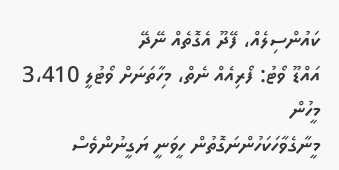ކައުންސިލެއް، ފޭދޫ އެގޮތެއް ނޭދޭ
އައްޑޫ ވޯޓު: ފޯރިއެއް ނެތް، މިހާތަނަށް ވޯޓުލީ 3،410 މީހުން
މީނާގެވާހަކަހުންނަގޮތުން ހީވަނީ ޔަގީނުންވެސް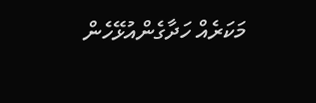މަކަރެއް ހަދާގެންއުޅޭހެން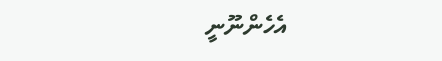އެހެންނޫނީ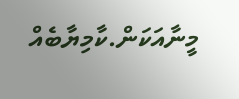މީނާއަކަން.ކާމިޔާބެއް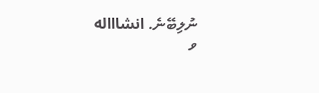ނުލިބޭނެ. انشاااله
ވ